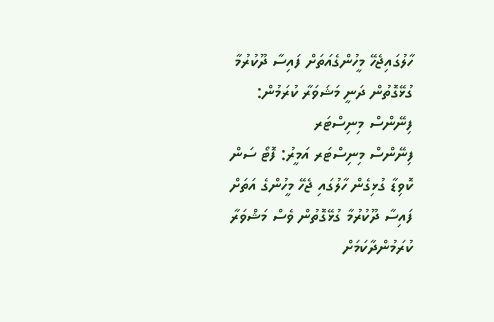ހާލުގައިޖެހޭ މީހުންގެއަތަށް ފައިސާ ދޫކުރުމާ ގުޅޭގޮތުން ދަނީ މަޝަވަރާ ކުރަމުން: ފިނޭންސް މިނިސްޓަރ
ފިނޭންސް މިނިސްޓަރ އަމީރު: ފޮޓޯ ސަން
ކޮވިޑާ ގުޅިގެން ހާލުގައި ޖެހޭ މީހުންގެ އަތަށް ފައިސާ ދޫކުރުމާ ގުޅޭގޮތުން ވެސް މަޝްވަރާ ކުރަމުންދާކަމަށް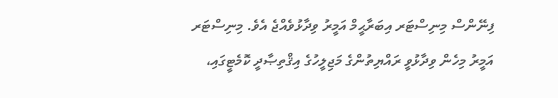ފިނޭންސް މިނިސްޓަރ އިބަރާޙީމް އަމީރު ވިދާޅުވެއްޖެ އެވެ. މިނިސްޓަރ އަމީރު މިހެން ވިދާޅުވީ ރައްޔިތުންގެ މަޖިލީހުގެ އިޤްތިޞާދީ ކޮމެޓީގައި،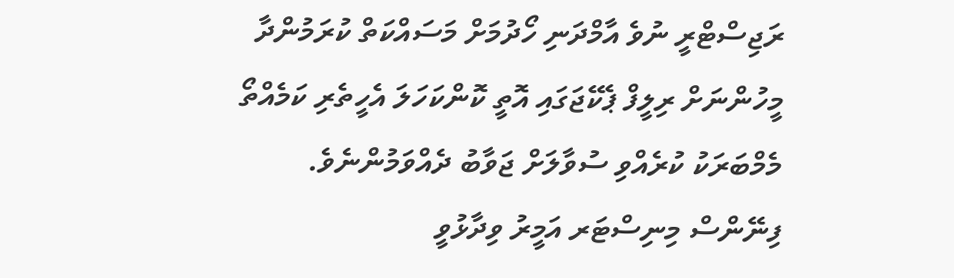ރަޖިސްޓްރީ ނުވެ އާމްދަނި ހޯދުމަށް މަސައްކަތް ކުރަމުންދާ މީހުންނަށް ރިލީފް ޕެކޭޖަގައި އޮތީ ކޮންކަހަލަ އެހީތެރި ކަމެއްތޯ މެމްބަރަކު ކުރެއްވި ސުވާލަށް ޖަވާބު ދެއްވަމުންނެވެ.
ފިނޭންސް މިނިސްޓަރ އަމީރު ވިދާޅުވީ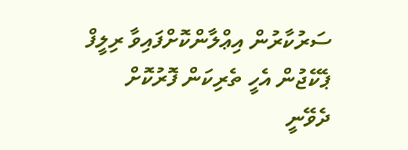ސަރުކާރުން އިޢްލާންކޮށްފައިވާ ރިލީފް ޕެކޭޖުން އެހީ ތެރިކަން ފޮރުކޮށް ދެވޭނީ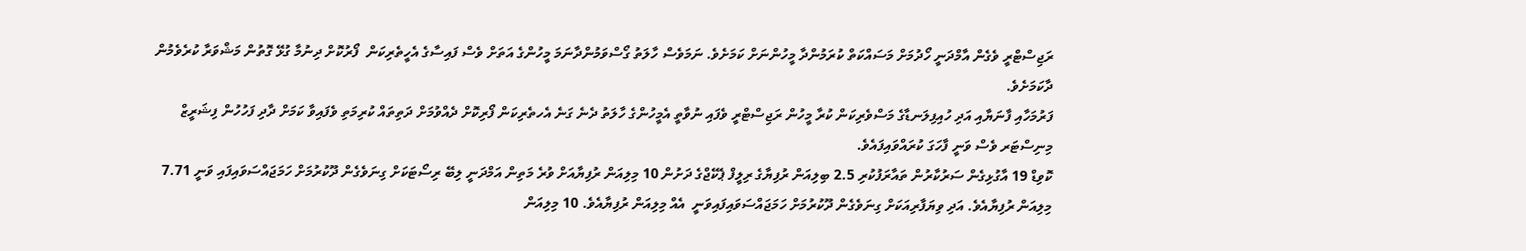ރަޖިސްޓްރީ ވެގެން އާމްދަނީ ހޯދުމަށް މަސައްކަތް ކުރަމުންދާ މީހުންނަށް ކަމަށެވެ. ނަމަވެސް ހާލަތު ގޯސްވަމުންދާނަމަ މީހުންގެ އަތަށް ވެސް ފައިސާގެ އެހީތެރިކަން  ފޯރުކޮށް ދިނުމާ ގުޅޭ ގޮތުން މަޝްވަރާ ކުރެވެމުން ދާކަމަށެވެ.
ފަރުމަހާއި ފާނަޔާއި އަދި ހުއިފިލަނޑާގެ މަސްވެރިކަން ކުރާ މީހުން ރަޖިސްޓްރީ ވެފައި ނުވާތީ އެމީހުންގެ ހާލަތު ދެނެ ގަނެ އެހތެރިކަން ފޯރިކޮށް ދެއްވުމަށް ދަތިތައް ކުރިމަތި ވެފައިވާ ކަމަށް ދާދި ފަހުހުން ފިޝަރީޒް މިނިސްޓަރ ވެސް ވަނީ ފާހަގަ ކުރައްވައިފައެވެ.
ކޮވިޑް 19 އާގުޅިގެން ސަރުކާރުން ތައާރަފުކުރި 2.5 ބިލިއަން ރުފިޔާގެ ރިލީފް ޕެކޭޖްގެ ދަށުން 10 މިލިއަން ރުފިޔާއަށް ވުރެ މަތިން އަމްދަނީ ލިބޭ ރިސޯޓަކަށް ގިނަވެގެން ދޫކުރުމަށް ހަމަޖައްސަވައިފައި ވަނީ 7.71 މިލިއަން ރުފިޔާއެވެ. އަދި ވިޔަފާރިއަކަށް ގިނަވެގެން ދޫކުރުމަށް ހަމަޖައްސަވައިފައިވަނީ  އެއް މިލިއަން ރުފިޔާއެވެ. 10 މިލިއަން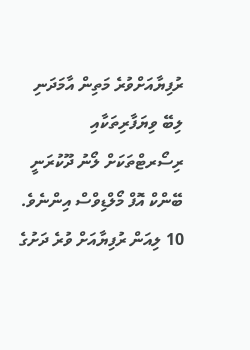ރުފިޔާއަށްވުރެ މަތިން އާމަދަނި ލިބޭ ވިޔަފާރިތަކާއި ރިސޯރޓްތަކަށް ލޯނު ދޫކުރަނީ ބޭންކް އޮފް މޯލްޑިވްސް އިންނެވެ. 10 ލިއަން ރުފިޔާއަށް ވުރެ ދަށުގެ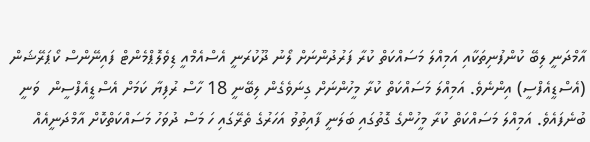އާމްދަނީ ލިބޭ ކުންފުނިތަކާއި އަމިއްލަ މަސައްކަތް ކުރާ ފަރުދުންނަށް ލޯނު ދޫކުރަނީ އެސްއެމްއީ ޑިވެލޮޕްމެންޓް ފައިނޭންސް ކޯޕަރޭޝަން (އެސްޑީއެފްސީ) އިންނެވެ. އަމިއްލަ މަސައްކަތް ކުރާ މީހުންނަށް ގިނަވެގެން ލިބޭނީ 18 ހާސް ރުފިޔާ ކަމަށް އެސްޑީއެފްސީން  ވަނީ ބުނެފައެވެ. އަމިއްލަ މަސައްކަތް ކުރާ މީހުންގެ ގޮތުގައި ބަލަނީ ފާއިތުވު އަހަރުގެ ތެރޭގައި ހަ މަސް ދުވަހު މަސައްކަތްކޮށް އާމްދަނީއެއް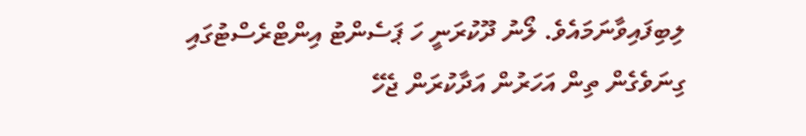ލިބިފައިވާނަމައެވެ. ލޯނު ދޫކުރަނީ ހަ ޕަސެންޓު އިންޓްރެސްޓުގައި ގިނަވެގެން ތިން އަހަރުން އަދާކުރަން ޖެހޭ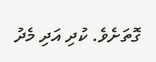ގޮތަށެވެ. ކުދި އަދި މެދު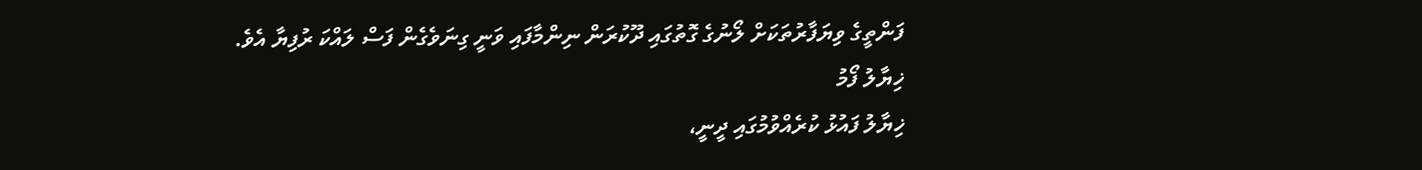ފަންތީގެ ވިޔަފާރުތަކަށް ލޯނުގެ ގޮތުގައި ދޫކުރަން ނިންމާފައި ވަނީ ގިނަވެގެން ފަސް ލައްކަ ރުފިޔާ އެވެ.
ޚިޔާލު ފޯމު
ޚިޔާލު ފައުޅު ކުރެއްވުމުގައި ދީނީ،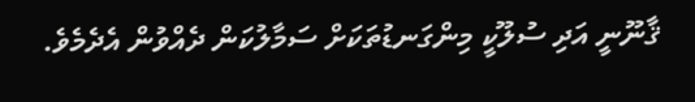ޤާނޫނީ އަދި ސުލޫކީ މިންގަނޑުތަކަށް ސަމާލުކަން ދެއްވުން އެދެމެވެ.